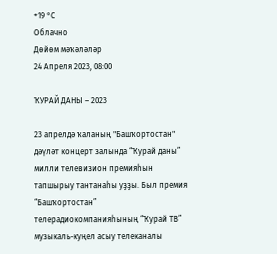+19 °С
Облачно
Дөйөм мәҡәләләр
24 Апреля 2023, 08:00

ҠУРАЙ ДАНЫ – 2023

23 апрелдә ҡаланың "Башҡортостан" дәүләт концерт залында “Ҡурай даны” милли телевизион премияһын тапшырыу тантанаһы уҙҙы. Был премия “Башҡортостан” телерадиокомпанияһының “Ҡурай ТВ” музыкаль-куңел асыу телеканалы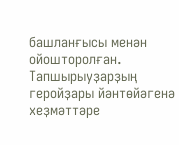башланғысы менән ойошторолған. Тапшырыуҙарҙың геройҙары йәнтөйәгенә хеҙмәттәре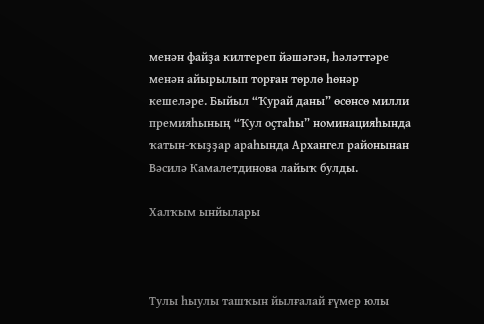менән файҙа килтереп йәшәгән, һәләттәре менән айырылып торған төрлө һөнәр кешеләре. Быйыл “Ҡурай даны” өсөнсө милли премияһының “Ҡул оҫтаһы” номинацияһында ҡатын-ҡыҙҙар араһында Архангел районынан Вәсилә Камалетдинова лайыҡ булды.

Халҡым ынйылары



Тулы һыулы ташҡын йылғалай ғүмер юлы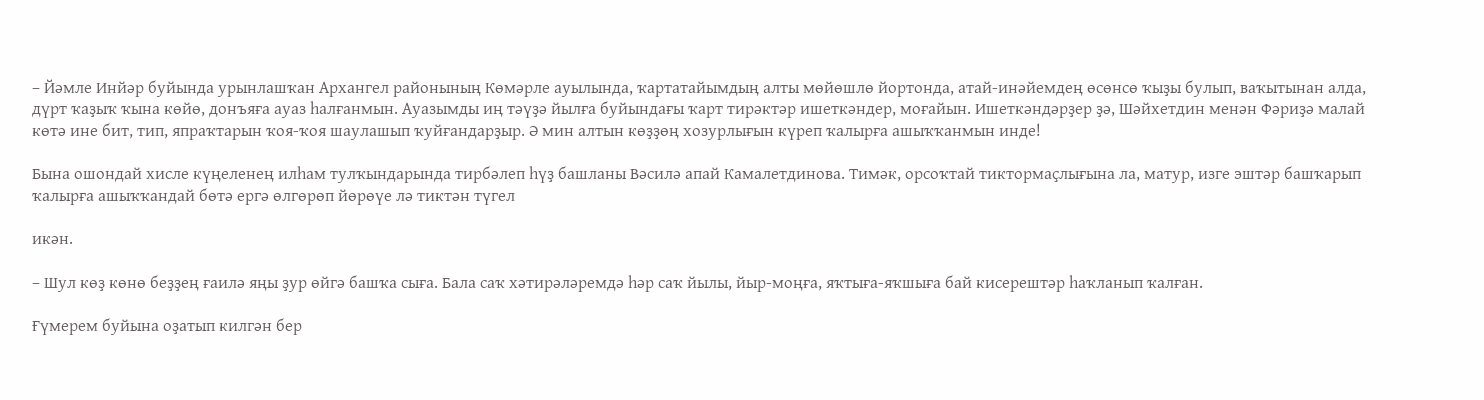– Йәмле Инйәр буйында урынлашҡан Архангел районының Көмәрле ауылында, ҡартатайымдың алты мөйөшлө йортонда, атай-инәйемдең өсөнсө ҡыҙы булып, ваҡытынан алда, дүрт ҡаҙыҡ ҡына көйө, донъяға ауаз һалғанмын. Ауазымды иң тәүҙә йылға буйындағы ҡарт тирәктәр ишеткәндер, моғайын. Ишеткәндәрҙер ҙә, Шәйхетдин менән Фәриҙә малай көтә ине бит, тип, япраҡтарын ҡоя-ҡоя шаулашып ҡуйғандарҙыр. Ә мин алтын көҙҙөң хозурлығын күреп ҡалырға ашыҡҡанмын инде!

Бына ошондай хисле күңеленең илһам тулҡындарында тирбәлеп һүҙ башланы Вәсилә апай Камалетдинова. Тимәк, орсоҡтай тиктормаҫлығына ла, матур, изге эштәр башҡарып ҡалырға ашыҡҡандай бөтә ергә өлгөрөп йөрөүе лә тиктән түгел

икән.

– Шул көҙ көнө беҙҙең ғаилә яңы ҙур өйгә башҡа сыға. Бала саҡ хәтирәләремдә һәр саҡ йылы, йыр-моңға, яҡтыға-яҡшыға бай кисерештәр һаҡланып ҡалған.

Ғүмерем буйына оҙатып килгән бер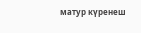матур күренеш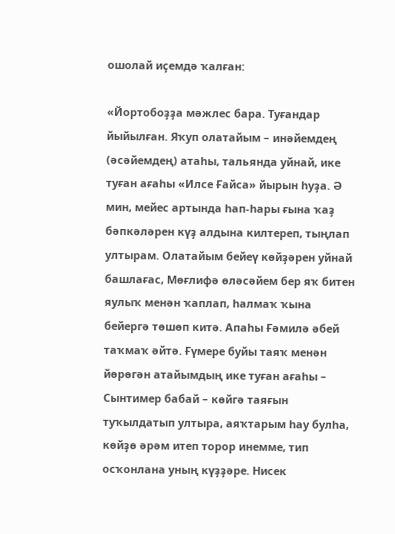ошолай иҫемдә ҡалған:

«Йортобоҙҙа мәжлес бара. Туғандар йыйылған. Яҡуп олатайым – инәйемдең (әсәйемдең) атаһы, тальянда уйнай, ике туған ағаһы «Илсе Ғайса» йырын һуҙа. Ә мин, мейес артында һап-һары ғына ҡаҙ бәпкәләрен күҙ алдына килтереп, тыңлап ултырам. Олатайым бейеү көйҙәрен уйнай башлағас, Мөғлифә өләсәйем бер яҡ битен яулыҡ менән ҡаплап, һалмаҡ ҡына бейергә төшөп китә. Апаһы Ғәмилә әбей таҡмаҡ әйтә. Ғүмере буйы таяҡ менән йөрөгән атайымдың ике туған ағаһы – Сынтимер бабай – көйгә таяғын туҡылдатып ултыра, аяҡтарым һау булһа, көйҙө әрәм итеп торор инемме, тип осҡонлана уның күҙҙәре. Нисек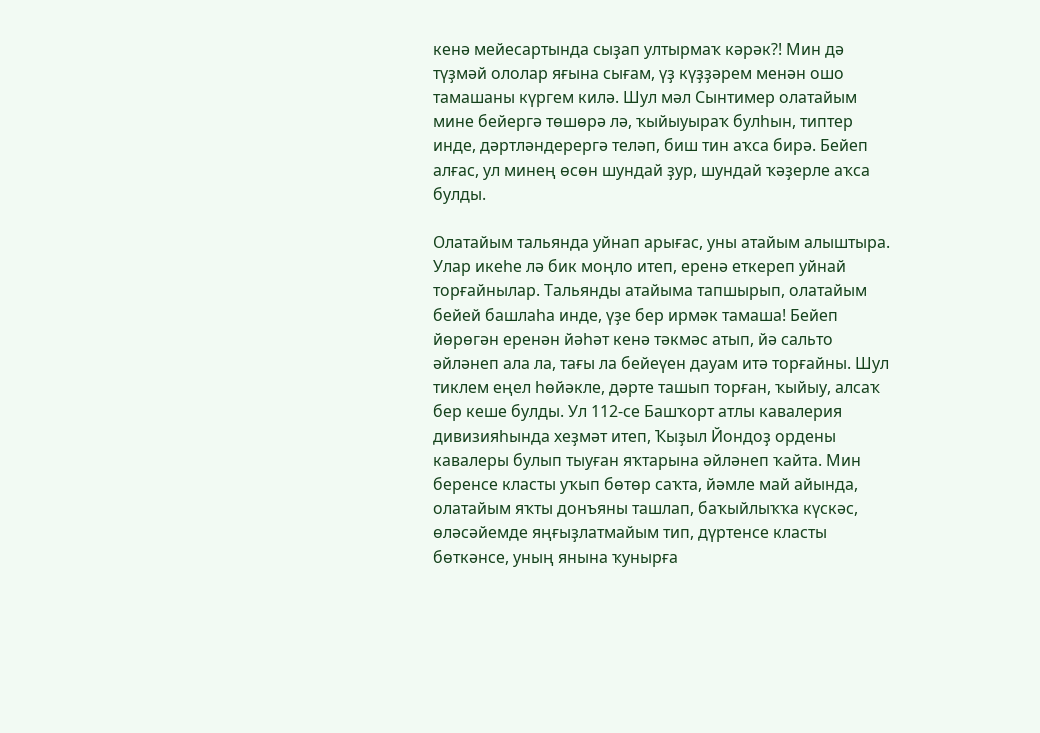кенә мейесартында сыҙап ултырмаҡ кәрәк?! Мин дә түҙмәй ололар яғына сығам, үҙ күҙҙәрем менән ошо тамашаны күргем килә. Шул мәл Сынтимер олатайым мине бейергә төшөрә лә, ҡыйыуыраҡ булһын, типтер инде, дәртләндерергә теләп, биш тин аҡса бирә. Бейеп алғас, ул минең өсөн шундай ҙур, шундай ҡәҙерле аҡса булды.

Олатайым тальянда уйнап арығас, уны атайым алыштыра. Улар икеһе лә бик моңло итеп, еренә еткереп уйнай торғайнылар. Тальянды атайыма тапшырып, олатайым бейей башлаһа инде, үҙе бер ирмәк тамаша! Бейеп йөрөгән еренән йәһәт кенә тәкмәс атып, йә сальто әйләнеп ала ла, тағы ла бейеүен дауам итә торғайны. Шул тиклем еңел һөйәкле, дәрте ташып торған, ҡыйыу, алсаҡ бер кеше булды. Ул 112-се Башҡорт атлы кавалерия дивизияһында хеҙмәт итеп, Ҡыҙыл Йондоҙ ордены кавалеры булып тыуған яҡтарына әйләнеп ҡайта. Мин беренсе класты уҡып бөтөр саҡта, йәмле май айында, олатайым яҡты донъяны ташлап, баҡыйлыҡҡа күскәс, өләсәйемде яңғыҙлатмайым тип, дүртенсе класты бөткәнсе, уның янына ҡунырға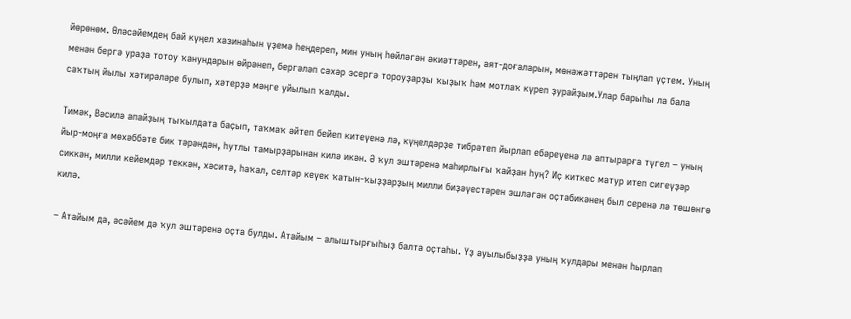йөрөнөм. Өләсәйемдең бай күңел хазинаһын үҙемә һеңдереп, мин уның һөйләгән әкиәттәрен, аят-доғаларын, мөнәжәттәрен тыңлап үҫтем. Уның менән бергә ураҙа тотоу ҡанундарын өйрәнеп, бергәләп сәхәр эсергә тороуҙарҙы ҡыҙыҡ һәм мотлаҡ күреп ҙурайҙым.Улар барыһы ла бала саҡтың йылы хәтирәләре булып, хәтерҙә мәңге уйылып ҡалды.

Тимәк, Вәсилә апайҙың тыҡылдата баҫып, таҡмаҡ әйтеп бейеп китеүенә лә, күңелдәрҙе тибрәтеп йырлап ебәреүенә лә аптырарға түгел – уның йыр-моңға мөхәббәте бик тәрәндән, һутлы тамырҙарынан килә икән. Ә ҡул эштәренә маһирлығы ҡайҙан һуң? Иҫ киткес матур итеп сигеүҙәр сиккән, милли кейемдәр теккән, хәситә, һаҡал, селтәр кеүек ҡатын-ҡыҙҙарҙың милли биҙәүестәрен эшләгән оҫтабикәнең был серенә лә төшөнгө килә.

– Атайым да, әсәйем дә ҡул эштәренә оҫта булды. Атайым – алыштырғыһыҙ балта оҫтаһы. Үҙ ауылыбыҙҙа уның ҡулдары менән һырлап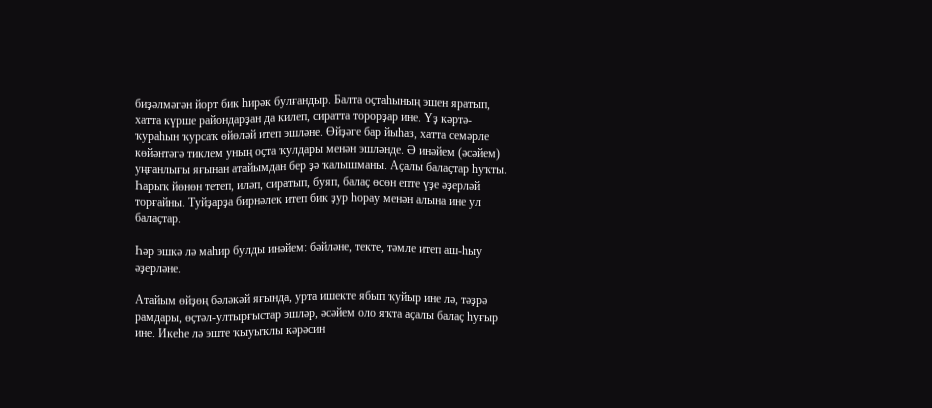биҙәлмәгән йорт бик һирәк булғандыр. Балта оҫтаһының эшен яратып, хатта күрше райондарҙан да килеп, сиратта торорҙар ине. Үҙ кәртә-ҡураһын ҡурсаҡ өйөләй итеп эшләне. Өйҙәге бар йыһаз, хатта семәрле көйәнтәгә тиклем уның оҫта ҡулдары менән эшләнде. Ә инәйем (әсәйем) уңғанлығы яғынан атайымдан бер ҙә ҡалышманы. Аҫалы балаҫтар һуҡты. Һарыҡ йөнөн тетеп, иләп, сиратып, буяп, балаҫ өсөн епте үҙе әҙерләй торғайны. Туйҙарҙа бирнәлек итеп бик ҙур һорау менән алына ине ул балаҫтар.

Һәр эшкә лә маһир булды инәйем: бәйләне, текте, тәмле итеп аш-һыу әҙерләне.

Атайым өйҙөң бәләкәй яғында, урта ишекте ябып ҡуйыр ине лә, тәҙрә рамдары, өҫтәл-ултырғыстар эшләр, әсәйем оло яҡта аҫалы балаҫ һуғыр ине. Икеһе лә эште ҡыуыҡлы кәрәсин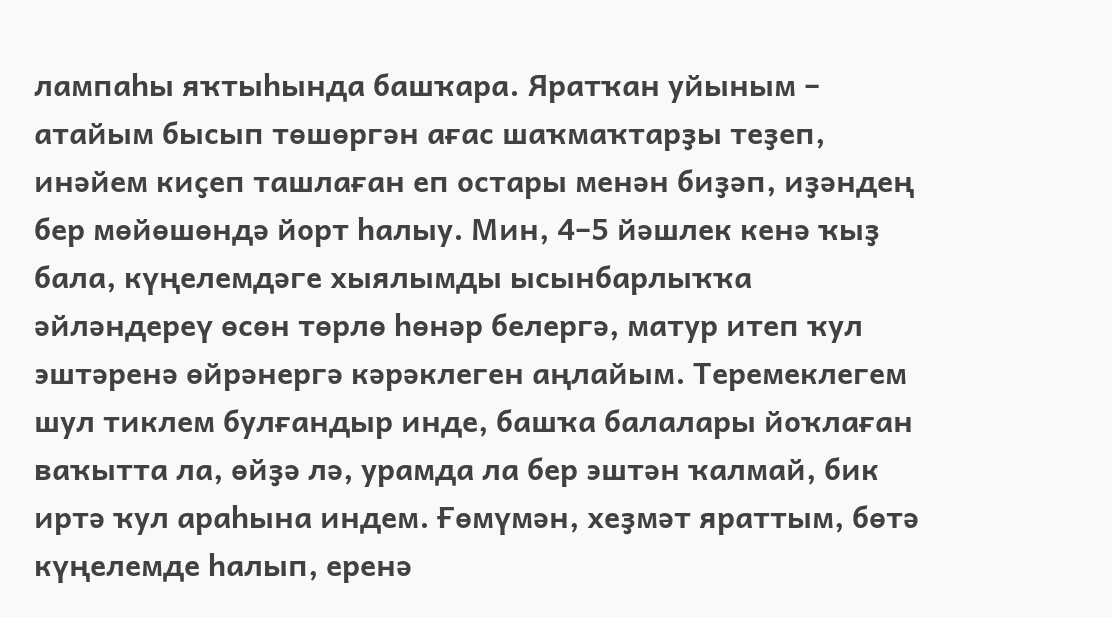лампаһы яҡтыһында башҡара. Яратҡан уйыным – атайым бысып төшөргән ағас шаҡмаҡтарҙы теҙеп, инәйем киҫеп ташлаған еп остары менән биҙәп, иҙәндең бер мөйөшөндә йорт һалыу. Мин, 4–5 йәшлек кенә ҡыҙ бала, күңелемдәге хыялымды ысынбарлыҡҡа әйләндереү өсөн төрлө һөнәр белергә, матур итеп ҡул эштәренә өйрәнергә кәрәклеген аңлайым. Теремеклегем шул тиклем булғандыр инде, башҡа балалары йоҡлаған ваҡытта ла, өйҙә лә, урамда ла бер эштән ҡалмай, бик иртә ҡул араһына индем. Ғөмүмән, хеҙмәт яраттым, бөтә күңелемде һалып, еренә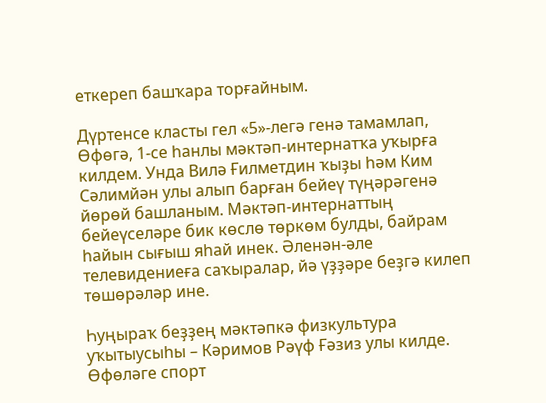еткереп башҡара торғайным.

Дүртенсе класты гел «5»-легә генә тамамлап, Өфөгә, 1-се һанлы мәктәп-интернатҡа уҡырға килдем. Унда Вилә Ғилметдин ҡыҙы һәм Ким Сәлимйән улы алып барған бейеү түңәрәгенә йөрөй башланым. Мәктәп-интернаттың бейеүселәре бик көслө төркөм булды, байрам һайын сығыш яһай инек. Әленән-әле телевидениеға саҡыралар, йә үҙҙәре беҙгә килеп төшөрәләр ине.

Һуңыраҡ беҙҙең мәктәпкә физкультура уҡытыусыһы – Кәримов Рәүф Ғәзиз улы килде. Өфөләге спорт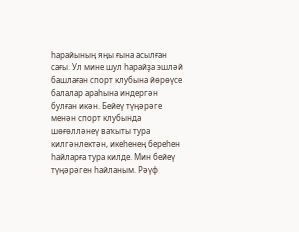һарайының яңы ғына асылған сағы. Ул мине шул һарайҙа эшләй башлаған спорт клубына йөрөүсе балалар араһына индергән булған икән. Бейеү түңәрәге менән спорт клубында шөғөлләнеү ваҡыты тура килгәнлектән, икеһенең береһен һайларға тура килде. Мин бейеү түңәрәген һайланым. Рәүф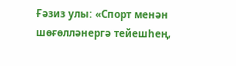Ғәзиз улы: «Спорт менән шөғөлләнергә тейешһең,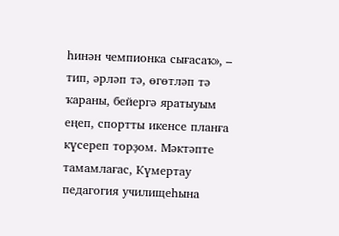һинән чемпионка сығасаҡ», – тип, әрләп тә, өгөтләп тә ҡараны, бейергә яратыуым еңеп, спортты икенсе планға күсереп торҙом. Мәктәпте тамамлағас, Күмертау педагогия училищеһына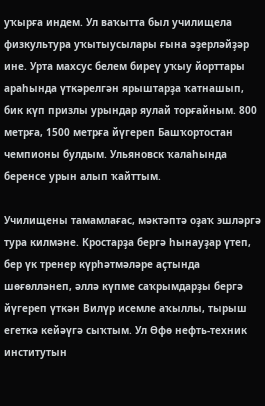уҡырға индем. Ул ваҡытта был училищела физкультура уҡытыусылары ғына әҙерләйҙәр ине. Урта махсус белем биреү уҡыу йорттары араһында үткәрелгән ярыштарҙа ҡатнашып, бик күп призлы урындар яулай торғайным. 800 метрға, 1500 метрға йүгереп Башҡортостан чемпионы булдым. Ульяновск ҡалаһында беренсе урын алып ҡайттым.

Училищены тамамлағас, мәктәптә оҙаҡ эшләргә тура килмәне. Кростарҙа бергә һынауҙар үтеп, бер үк тренер күрһәтмәләре аҫтында шөғөлләнеп, әллә күпме саҡрымдарҙы бергә йүгереп үткән Вилүр исемле аҡыллы, тырыш егеткә кейәүгә сыҡтым. Ул Өфө нефть-техник институтын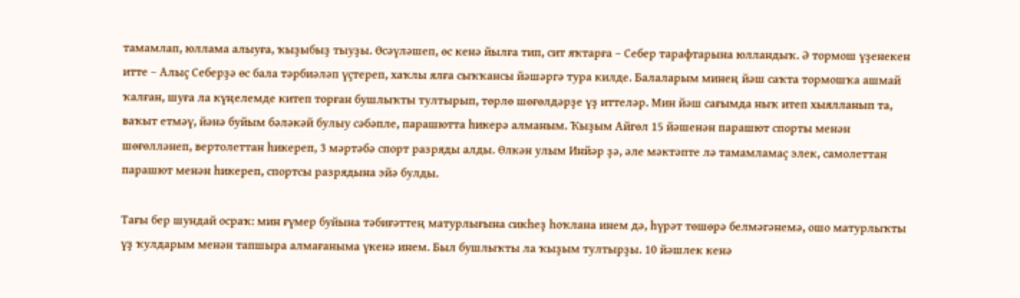тамамлап, юллама алыуға, ҡыҙыбыҙ тыуҙы. Өсәүләшеп, өс кенә йылға тип, сит яҡтарға – Себер тарафтарына юлландыҡ. Ә тормош үҙенекен итте – Алыҫ Себерҙә өс бала тәрбиәләп үҫтереп, хаҡлы ялға сыҡҡансы йәшәргә тура килде. Балаларым минең йәш саҡта тормошҡа ашмай ҡалған, шуға ла күңелемде китеп торған бушлыҡты тултырып, төрлө шөғөлдәрҙе үҙ иттеләр. Мин йәш сағымда ныҡ итеп хыялланып та, ваҡыт етмәү, йәнә буйым бәләкәй булыу сәбәпле, парашютта һикерә алманым. Ҡыҙым Айгөл 15 йәшенән парашют спорты менән шөғөлләнеп, вертолеттан һикереп, 3 мәртәбә спорт разряды алды. Өлкән улым Инйәр ҙә, әле мәктәпте лә тамамламаҫ элек, самолеттан парашют менән һикереп, спортсы разрядына эйә булды.

Тағы бер шундай осраҡ: мин ғүмер буйына тәбиғәттең матурлығына сикһеҙ һоҡлана инем дә, һүрәт төшөрә белмәгәнемә, ошо матурлыҡты үҙ ҡулдарым менән тапшыра алмағаныма үкенә инем. Был бушлыҡты ла ҡыҙым тултырҙы. 10 йәшлек кенә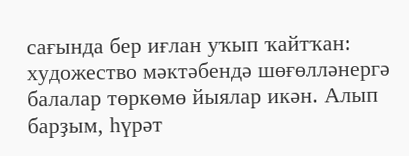сағында бер иғлан уҡып ҡайтҡан: художество мәктәбендә шөғөлләнергә балалар төркөмө йыялар икән. Алып барҙым, һүрәт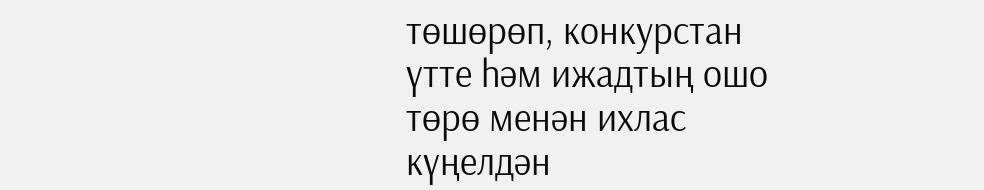төшөрөп, конкурстан үтте һәм ижадтың ошо төрө менән ихлас күңелдән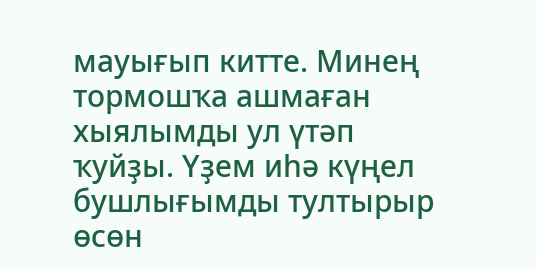мауығып китте. Минең тормошҡа ашмаған хыялымды ул үтәп ҡуйҙы. Үҙем иһә күңел бушлығымды тултырыр өсөн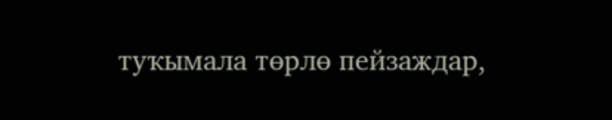туҡымала төрлө пейзаждар,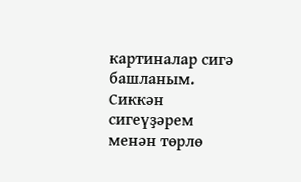картиналар сигә башланым. Сиккән сигеүҙәрем менән төрлө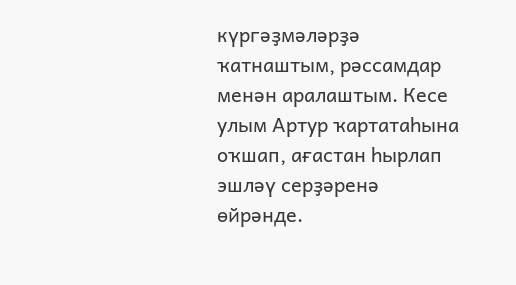күргәҙмәләрҙә ҡатнаштым, рәссамдар менән аралаштым. Кесе улым Артур ҡартатаһына оҡшап, ағастан һырлап эшләү серҙәренә өйрәнде.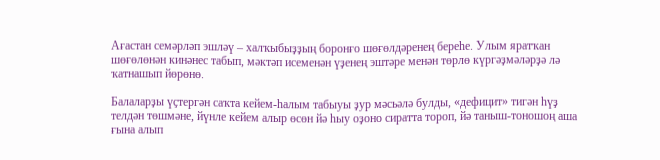Ағастан семәрләп эшләү – халҡыбыҙҙың боронғо шөғөлдәренең береһе. Улым яратҡан шөғөлөнән кинәнес табып, мәктәп исеменән үҙенең эштәре менән төрлө күргәҙмәләрҙә лә ҡатнашып йөрөнө.

Балаларҙы үҫтергән саҡта кейем-һалым табыуы ҙур мәсьәлә булды, «дефицит» тигән һүҙ телдән төшмәне, йүнле кейем алыр өсөн йә һыу оҙоно сиратта тороп, йә таныш-тоношоң аша ғына алып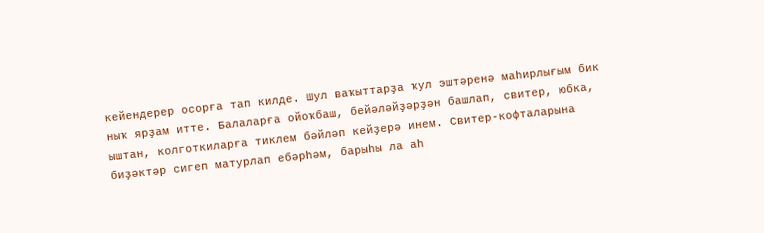кейендерер осорға тап килде. Шул ваҡыттарҙа ҡул эштәренә маһирлығым бик ныҡ ярҙам итте. Балаларға ойоҡбаш, бейәләйҙәрҙән башлап, свитер, юбка, ыштан, колготкиларға тиклем бәйләп кейҙерә инем. Свитер-кофталарына биҙәктәр сигеп матурлап ебәрһәм, барыһы ла аһ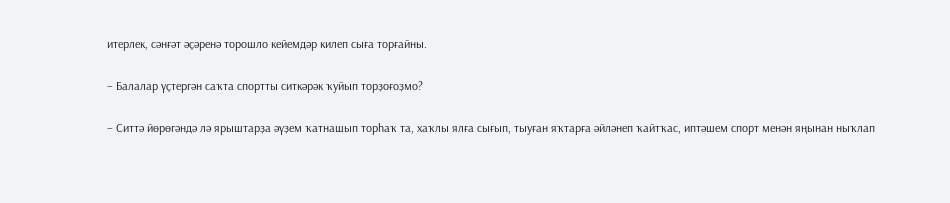итерлек, сәнғәт әҫәренә торошло кейемдәр килеп сыға торғайны.

– Балалар үҫтергән саҡта спортты ситкәрәк ҡуйып торҙоғоҙмо?

– Ситтә йөрөгәндә лә ярыштарҙа әүҙем ҡатнашып торһаҡ та, хаҡлы ялға сығып, тыуған яҡтарға әйләнеп ҡайтҡас, иптәшем спорт менән яңынан ныҡлап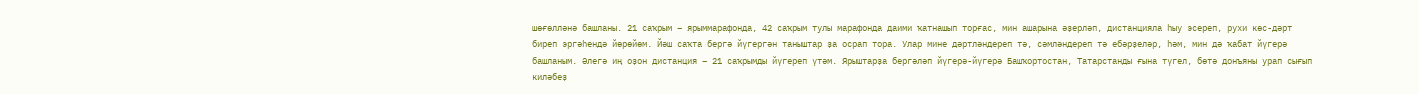шөғөлләнә башланы. 21 саҡрым – ярыммарафонда, 42 саҡрым тулы марафонда даими ҡатнашып торғас, мин ашарына әҙерләп, дистанцияла һыу эсереп, рухи көс-дәрт биреп эргәһендә йөрөйөм. Йәш саҡта бергә йүгергән таныштар ҙа осрап тора. Улар мине дәртләндереп тә, сәмләндереп тә ебәрҙеләр, һәм, мин дә ҡабат йүгерә башланым. Әлегә иң оҙон дистанция – 21 саҡрымды йүгереп үтәм. Ярыштарҙа бергәләп йүгерә-йүгерә Башҡортостан, Татарстанды ғына түгел, бөтә донъяны урап сығып киләбеҙ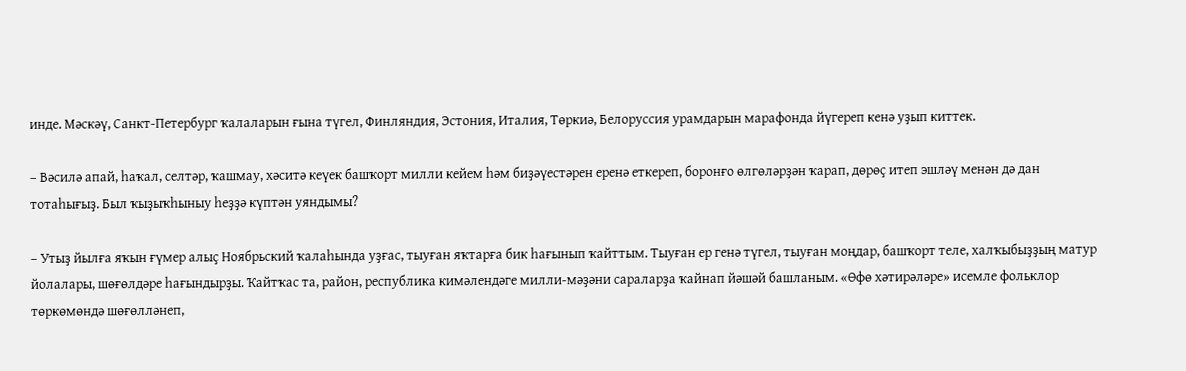инде. Мәскәү, Санкт-Петербург ҡалаларын ғына түгел, Финляндия, Эстония, Италия, Төркиә, Белоруссия урамдарын марафонда йүгереп кенә уҙып киттек.

– Вәсилә апай, һаҡал, селтәр, ҡашмау, хәситә кеүек башҡорт милли кейем һәм биҙәүестәрен еренә еткереп, боронғо өлгөләрҙән ҡарап, дөрөҫ итеп эшләү менән дә дан тотаһығыҙ. Был ҡыҙыҡһыныу һеҙҙә күптән уяндымы?

– Утыҙ йылға яҡын ғүмер алыҫ Ноябрьский ҡалаһында уҙғас, тыуған яҡтарға бик һағынып ҡайттым. Тыуған ер генә түгел, тыуған моңдар, башҡорт теле, халҡыбыҙҙың матур йолалары, шөғөлдәре һағындырҙы. Ҡайтҡас та, район, республика кимәлендәге милли-мәҙәни сараларҙа ҡайнап йәшәй башланым. «Өфө хәтирәләре» исемле фольклор төркөмөндә шөғөлләнеп,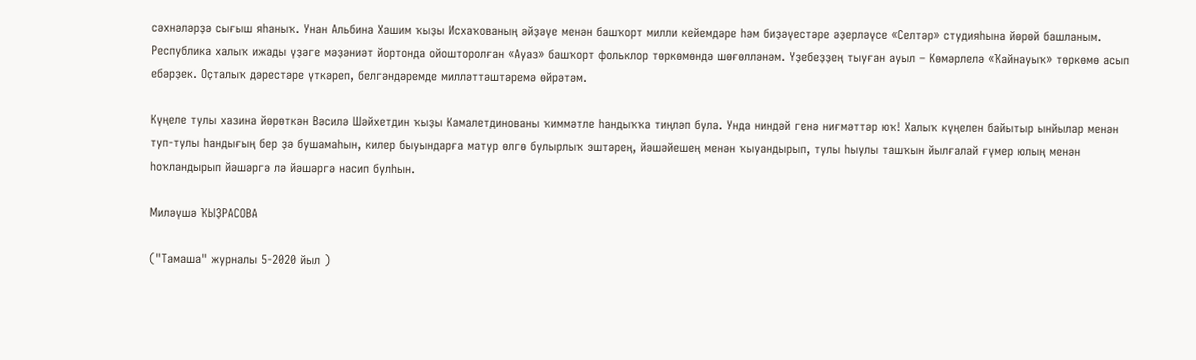сәхнәләрҙә сығыш яһаныҡ. Унан Альбина Хашим ҡыҙы Исхаҡованың әйҙәүе менән башҡорт милли кейемдәре һәм биҙәүестәре әҙерләүсе «Селтәр» студияһына йөрөй башланым. Республика халыҡ ижады үҙәге мәҙәниәт йортонда ойошторолған «Ауаз» башҡорт фольклор төркөмөндә шөғөлләнәм. Үҙебеҙҙең тыуған ауыл – Көмәрлелә «Ҡайнауыҡ» төркөмө асып ебәрҙек. Оҫталыҡ дәрестәре үткәреп, белгәндәремде милләттәштәремә өйрәтәм.

Күңеле тулы хазина йөрөткән Вәсилә Шәйхетдин ҡыҙы Камалетдинованы ҡиммәтле һандыҡҡа тиңләп була. Унда ниндәй генә ниғмәттәр юҡ! Халыҡ күңелен байытыр ынйылар менән туп-тулы һандығың бер ҙә бушамаһын, килер быуындарға матур өлгө булырлыҡ эштәрең, йәшәйешең менән ҡыуандырып, тулы һыулы ташҡын йылғалай ғүмер юлың менән һоҡландырып йәшәргә лә йәшәргә насип булһын.

Миләүшә ҠЫҘРАСОВА

("Тамаша" журналы 5-2020 йыл )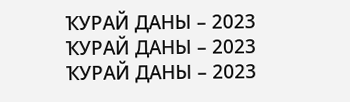ҠУРАЙ ДАНЫ – 2023
ҠУРАЙ ДАНЫ – 2023
ҠУРАЙ ДАНЫ – 2023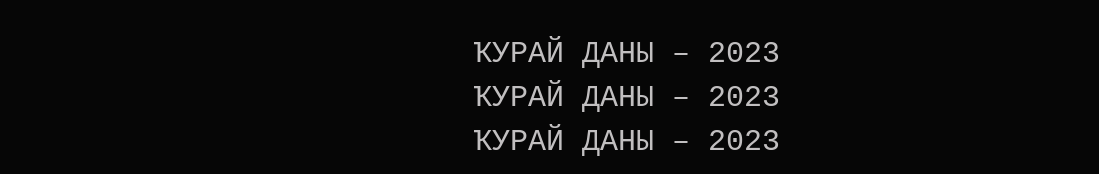ҠУРАЙ ДАНЫ – 2023
ҠУРАЙ ДАНЫ – 2023
ҠУРАЙ ДАНЫ – 2023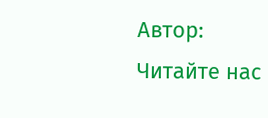Автор:
Читайте нас